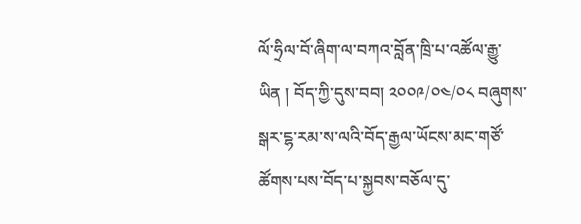ལོ་ཧྲིལ་བོ་ཞིག་ལ་བཀའ་བློན་ཁྲི་པ་འཚོལ་རྒྱུ་ཡིན ། བོད་ཀྱི་དུས་བབ། ༢༠༠༩/༠༤/༠༨ བཞུགས་སྒར་ངྷ་རམ་ས་ལའི་བོད་རྒྱལ་ཡོངས་མང་གཙོ་ཚོགས་པས་བོད་པ་སྐྱབས་བཅོལ་དུ་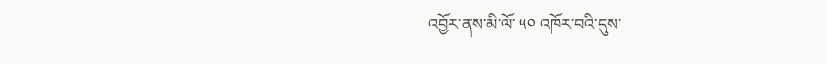འབྱོར་ནས་མི་ལོ་ ༥༠ འཁོར་བའི་དུས་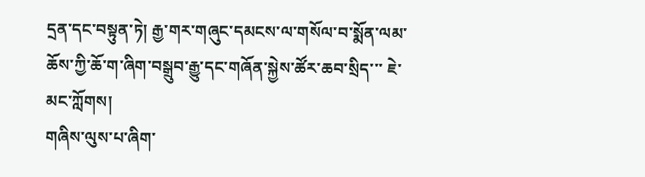དྲན་དང་བསྟུན་ཏེ། རྒྱ་གར་གཞུང་དམངས་ལ་གསོལ་བ་སྨོན་ལམ་ཆོས་ཀྱི་ཆོ་ག་ཞིག་བསྒྲུབ་རྒྱུ་དང་གཞོན་སྐྱེས་ཚོར་ཆབ་སྲིད་་་ ཇེ་མང་ཀློགས།
གཞིས་ལུས་པ་ཞིག་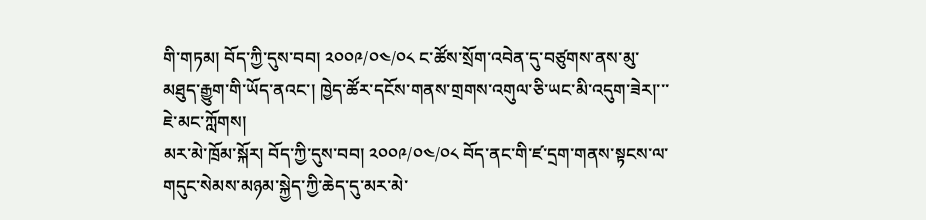གི་གཏམ། བོད་ཀྱི་དུས་བབ། ༢༠༠༩/༠༤/༠༨ ང་ཚོས་སྲོག་འབེན་དུ་བཙུགས་ནས་མུ་མཐུད་རྒྱུག་གི་ཡོད་ནའང་། ཁྱེད་ཚོར་དངོས་གནས་གྲགས་འགུལ་ཅི་ཡང་མི་འདུག་ཟེར།་་་ ཇེ་མང་ཀློགས།
མར་མེ་ཁྲོམ་སྐོར། བོད་ཀྱི་དུས་བབ། ༢༠༠༩/༠༤/༠༨ བོད་ནང་གི་ཛ་དྲག་གནས་སྟངས་ལ་གདུང་སེམས་མཉམ་སྐྱེད་ཀྱི་ཆེད་དུ་མར་མེ་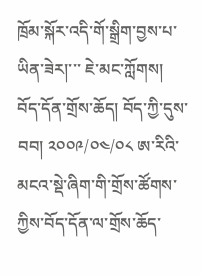ཁྲོམ་སྐོར་འདི་གོ་སྒྲིག་བྱས་པ་ཡིན་ཟེར།་་་ ཇེ་མང་ཀློགས།
བོད་དོན་གྲོས་ཆོད། བོད་ཀྱི་དུས་བབ། ༢༠༠༩/༠༤/༠༨ ཨ་རིའི་མངའ་སྡེ་ཞིག་གི་གྲོས་ཚོགས་ཀྱིས་བོད་དོན་ལ་གྲོས་ཆོད་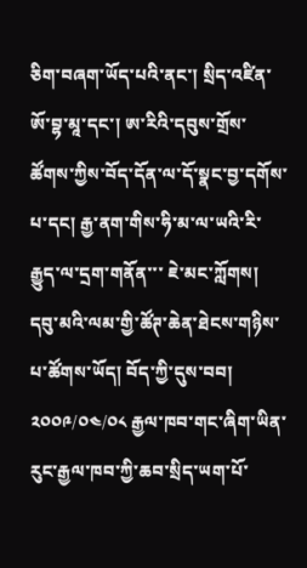ཅིག་བཞག་ཡོད་པའི་ནང་། སྲིད་འཛིན་ཨོ་བྷ་མཱ་དང་། ཨ་རིའི་དབུས་གྲོས་ཚོགས་ཀྱིས་བོད་དོན་ལ་དོ་སྣང་བྱ་དགོས་པ་དང། རྒྱ་ནག་གིས་ཧི་མ་ལ་ཡའི་རི་རྒྱུད་ལ་དྲག་གནོན་་་ ཇེ་མང་ཀློགས།
དབུ་མའི་ལམ་གྱི་ཚོཊ་ཆེན་ཐེངས་གཉིས་པ་ཚོགས་ཡོད། བོད་ཀྱི་དུས་བབ། ༢༠༠༩/༠༤/༠༨ རྒྱལ་ཁབ་གང་ཞིག་ཡིན་རུང་རྒྱལ་ཁབ་ཀྱི་ཆབ་སྲིད་ཡག་པོ་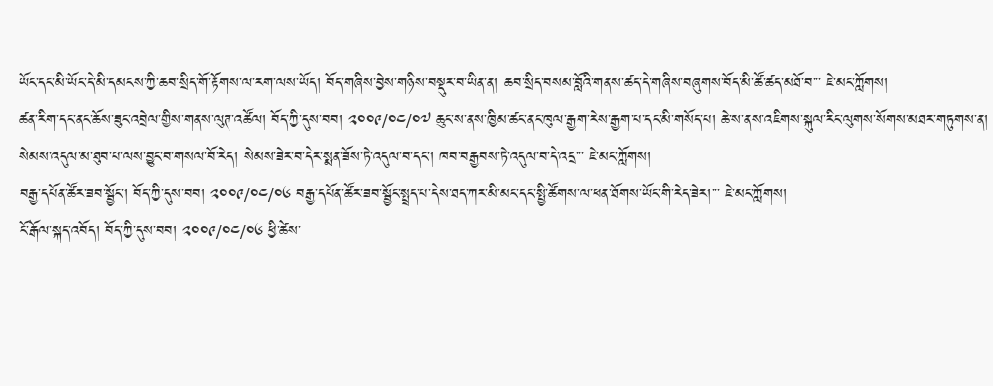ཡོང་དང་མི་ཡོང་དེ་མི་དམངས་ཀྱི་ཆབ་སྲིད་གོ་རྟོགས་ལ་རག་ལས་ཡོད། བོད་གཞིས་བྱེས་གཉིས་བསྡུར་བ་ཡིན་ན། ཆབ་སྲིད་བསམ་བློའི་གནས་ཚད་དེ་གཞིས་བཞུགས་བོད་མི་ཚོ་ཚད་མཐོ་བ་་་ ཇེ་མང་ཀློགས།
ཚན་རིག་དང་ནང་ཆོས་ཟུང་འབྲེལ་གྱིས་གནས་ལུཊ་འཚོལ། བོད་ཀྱི་དུས་བབ། ༢༠༠༩/༠༤/༠༧ ཆུང་ས་ནས་ཁྱིམ་ཚང་ནང་ཁུལ་རྒྱག་རེས་རྒྱག་པ་དང་མི་གསོད་པ། ཆེ་ས་ནས་འཇིགས་སྐུལ་རིང་ལུགས་སོགས་མཐར་གཏུགས་ན། སེམས་འདུལ་མ་ཐུབ་པ་ལས་བྱུང་བ་གསལ་བོ་རེད། སེམས་ཟེར་བ་དེར་སྨན་ཟོས་ཏེ་འདུལ་བ་དང་། ཁབ་བརྒྱབས་ཏེ་འདུལ་བ་དེ་འདྲ་་་ ཇེ་མང་ཀློགས།
བརྒྱ་དཔོན་ཚོར་ཟབ་སྦྱོང་། བོད་ཀྱི་དུས་བབ། ༢༠༠༩/༠༤/༠༦ བརྒྱ་དཔོན་ཚོར་ཟབ་སྦྱོང་སྤྲད་པ་དེས་ཐད་ཀར་མི་མང་དང་སྤྱི་ཚོགས་ལ་ཕན་ཐོགས་ཡོང་གི་རེད་ཟེར།་་་ ཇེ་མང་ཀློགས།
ངོ་རྒོལ་སྐད་འབོད། བོད་ཀྱི་དུས་བབ། ༢༠༠༩/༠༤/༠༦ ཕྱི་ཚེས་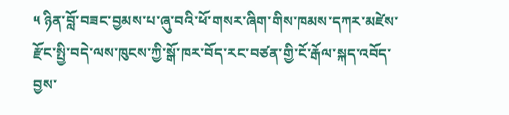༥ ཉིན་བློ་བཟང་བྱམས་པ་ཞུ་བའི་ཕོ་གསར་ཞིག་གིས་ཁམས་དཀར་མཛེས་རྫོང་སྤྱི་བདེ་ལས་ཁུངས་ཀྱི་སྒོ་ཁར་བོད་རང་བཙན་གྱི་ངོ་རྒོལ་སྐད་འབོད་བྱས་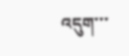འདུག་་་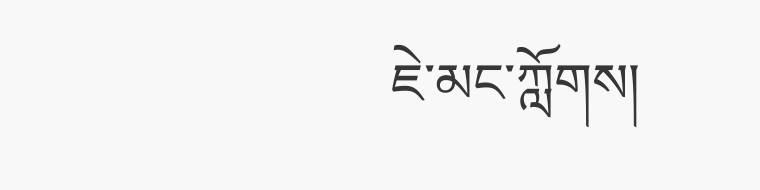ཇེ་མང་ཀློགས།